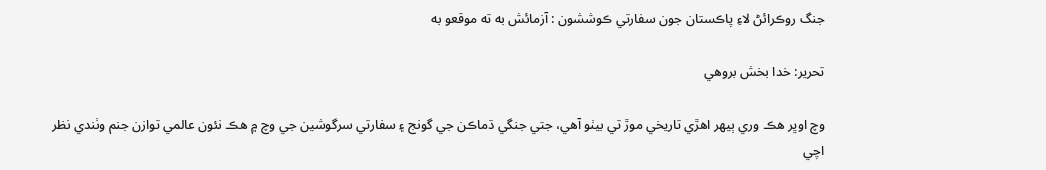جنگ روڪرائڻ لاءِ پاڪستان جون سفارتي ڪوششون : آزمائش به ته موقعو به

تحرير: خدا بخش بروهي

وچ اوڀر هڪ وري ٻيهر اهڙي تاريخي موڙ تي بيٺو آهي، جتي جنگي ڌماڪن جي گونج ۽ سفارتي سرگوشين جي وچ ۾ هڪ نئون عالمي توازن جنم وٺندي نظر اچي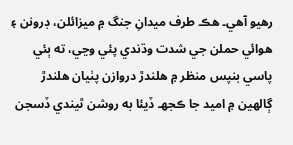رهيو آهي۔ ھڪ طرف ميدانِ جنگ ۾ ميزائلن، ڊرونن ۽ هوائي حملن جي شدت وڌندي پئي وڃي، ته ٻئي پاسي بنپس منظر ۾ هلندڙ دروازن پٺيان هلندڙ ڳالهين ۾ اميد جا ڪجهـ ڏيئا به روشن ٿيندي ڏسجن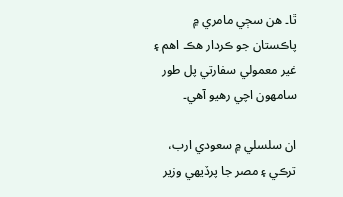ٿا۔ هن سڄي مامري ۾ پاڪستان جو ڪردار هڪ اهم ۽ غير معمولي سفارتي پل طور سامهون اچي رهيو آهي۔

ان سلسلي ۾ سعودي ارب، ترڪي ۽ مصر جا پرڏيھي وزير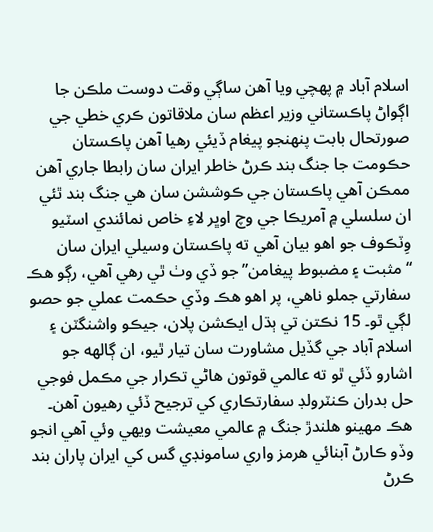اسلام آباد ۾ پھچي ويا آھن ساڳي وقت دوست ملڪن جا اڳواڻ پاڪستاني وزير اعظم سان ملاقاتون ڪري خطي جي صورتحال بابت پنھنجو پيغام ڏيئي رھيا آھن پاڪستان حڪومت جا جنگ بند ڪرڻ خاطر ايران سان رابطا جاري آھن ممڪن آھي پاڪستان جي ڪوششن سان ھي جنگ بند ٿئي ان سلسلي ۾ آمريڪا جي وچ اوڀر لاءِ خاص نمائندي اسٽيو وِٽڪوف جو اهو بيان آھي ته پاڪستان وسيلي ايران سان “مثبت ۽ مضبوط پيغامن” جو ڏي وٺ ٿي رھي آهي، رڳو هڪ سفارتي جملو ناهي، پر اهو هڪ وڏي حڪمت عملي جو حصو لڳي ٿو۔ 15 نڪتن تي ٻڌل ايڪشن پلان، جيڪو واشنگٽن ۽ اسلام آباد جي گڏيل مشاورت سان تيار ٿيو، ان ڳالھه جو اشارو ڏئي ٿو ته عالمي قوتون هاڻي تڪرار جي مڪمل فوجي حل بدران ڪنٽرولڊ سفارتڪاري کي ترجيح ڏئي رهيون آهن۔ ھڪ مھينو ھلندڙ جنگ ۾ عالمي معيشت ويھي وئي آھي انجو وڏو ڪارڻ آبنائي ھرمز واري سامونڊي گس کي ايران پاران بند ڪرڻ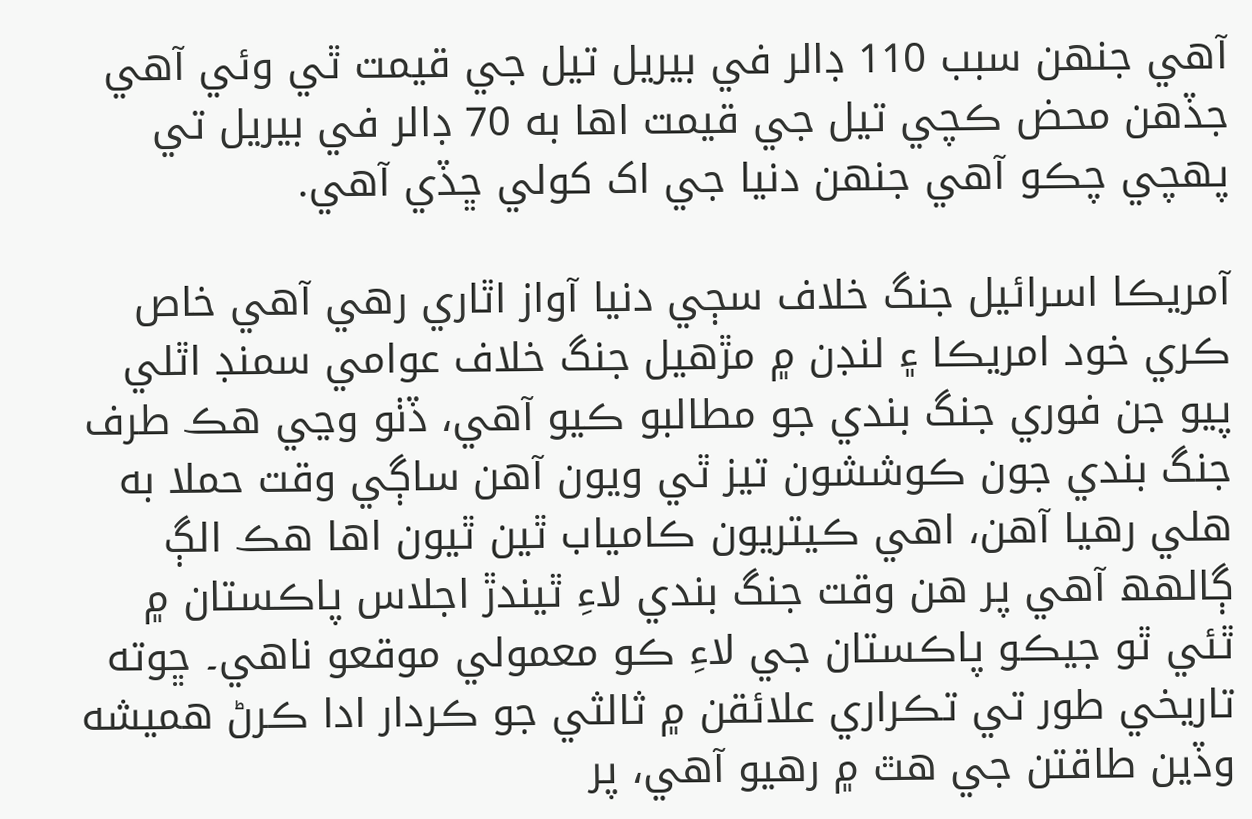آھي جنھن سبب 110 ڊالر في بيريل تيل جي قيمت ٿي وئي آھي جڏھن محض ڪچي تيل جي قيمت اھا به 70 ڊالر في بيريل تي پھچي چڪو آھي جنھن دنيا جي اک کولي ڇڏي آھي.

آمريڪا اسرائيل جنگ خلاف سڄي دنيا آواز اٿاري رھي آھي خاص ڪري خود امريڪا ۽ لنڊن ۾ مڙھيل جنگ خلاف عوامي سمنڊ اٿلي پيو جن فوري جنگ بندي جو مطالبو ڪيو آھي، ڏٺو وڃي ھڪ طرف جنگ بندي جون ڪوششون تيز ٿي ويون آھن ساڳي وقت حملا به ھلي رھيا آھن، اھي ڪيتريون ڪامياب ٿين ٿيون اھا ھڪ الڳ ڳالهھ آھي پر ھن وقت جنگ بندي لاءِ ٿيندڙ اجلاس پاڪستان ۾ ٿئي ٿو جيڪو پاڪستان جي لاءِ ڪو معمولي موقعو ناهي۔ ڇوته تاريخي طور تي تڪراري علائقن ۾ ثالثي جو ڪردار ادا ڪرڻ هميشه وڏين طاقتن جي هٿ ۾ رهيو آهي، پر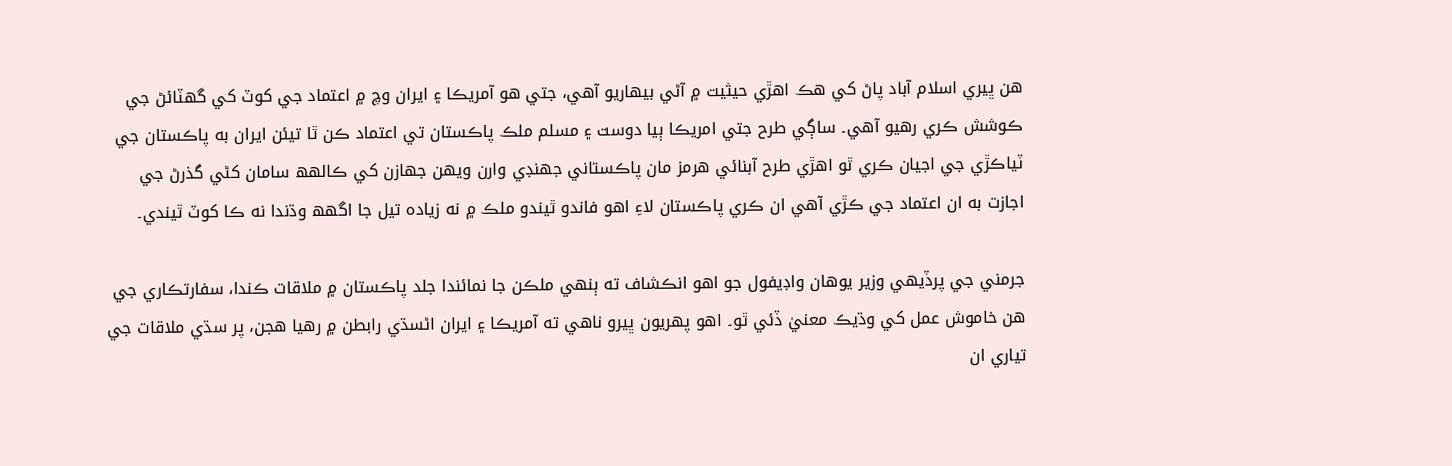هن ڀيري اسلام آباد پاڻ کي هڪ اهڙي حيثيت ۾ آڻي بيهاريو آهي، جتي هو آمريڪا ۽ ايران وچ ۾ اعتماد جي کوٽ کي گهٽائڻ جي ڪوشش ڪري رهيو آهي۔ ساڳي طرح جتي امريڪا ٻيا دوست ۽ مسلم ملڪ پاڪستان تي اعتماد ڪن ٿا تيئن ايران به پاڪستان جي ٽياڪڙي جي اجيان ڪري ٿو اھڙي طرح آبنائي ھرمز مان پاڪستاني جھنڊي وارن ويھن جھازن کي ڪالهھ سامان کڻي گذرڻ جي اجازت به ان اعتماد جي ڪڙي آھي ان ڪري پاڪستان لاءِ اھو فاندو ٿيندو ملڪ ۾ نه زياده تيل جا اگهھ وڌندا نه ڪا کوٽ ٿيندي۔

جرمني جي پرڏيهي وزير يوهان واڊيفول جو اهو انڪشاف ته ٻنهي ملڪن جا نمائندا جلد پاڪستان ۾ ملاقات ڪندا، سفارتڪاري جي هن خاموش عمل کي وڌيڪ معنيٰ ڏئي ٿو۔ اهو پهريون ڀيرو ناهي ته آمريڪا ۽ ايران اڻسڌي رابطن ۾ رهيا هجن، پر سڌي ملاقات جي تياري ان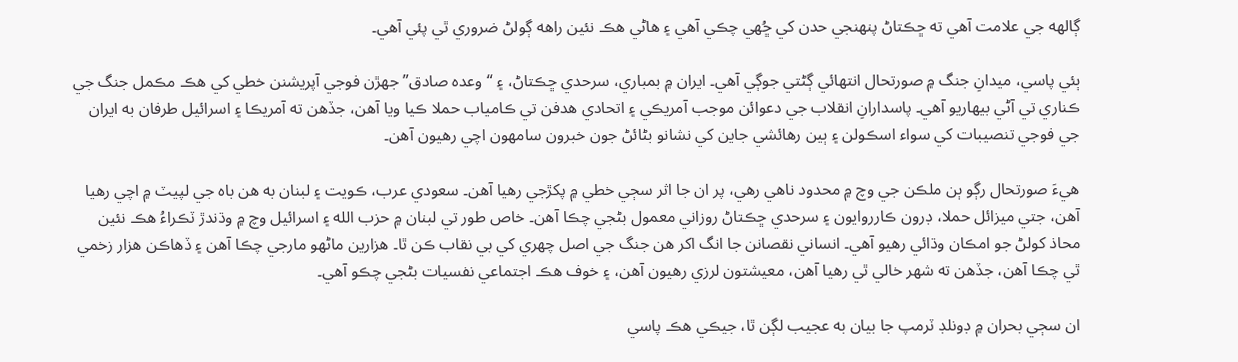ڳالهه جي علامت آهي ته ڇڪتاڻ پنهنجي حدن کي ڇُهي چڪي آهي ۽ هاڻي هڪ نئين راهه ڳولڻ ضروري ٿي پئي آهي۔

ٻئي پاسي، ميدانِ جنگ ۾ صورتحال انتهائي ڳڻتي جوڳي آهي۔ ايران ۾ بمباري، سرحدي ڇڪتاڻ، ۽ “وعده صادق” جهڙن فوجي آپريشنن خطي کي هڪ مڪمل جنگ جي ڪناري تي آڻي بيهاريو آهي۔ پاسدارانِ انقلاب جي دعوائن موجب آمريڪي ۽ اتحادي هدفن تي ڪامياب حملا ڪيا ويا آهن، جڏهن ته آمريڪا ۽ اسرائيل طرفان به ايران جي فوجي تنصيبات کي سواء اسڪولن ۽ ٻين رھائشي جاين کي نشانو بڻائڻ جون خبرون سامهون اچي رهيون آهن۔

هيءَ صورتحال رڳو ٻن ملڪن جي وچ ۾ محدود ناهي رهي، پر ان جا اثر سڄي خطي ۾ پکڙجي رهيا آهن۔ سعودي عرب، ڪويت ۽ لبنان به هن باه جي لپيٽ ۾ اچي رهيا آهن، جتي ميزائل حملا، ڊرون ڪارروايون ۽ سرحدي ڇڪتاڻ روزاني معمول بڻجي چڪا آهن۔ خاص طور تي لبنان ۾ حزب الله ۽ اسرائيل وچ ۾ وڌندڙ ٽڪراءُ هڪ نئين محاذ کولڻ جو امڪان وڌائي رهيو آهي۔ انساني نقصانن جا انگ اکر هن جنگ جي اصل چهري کي بي نقاب ڪن ٿا۔ هزارين ماڻهو مارجي چڪا آهن ۽ ڏهاڪن هزار زخمي ٿي چڪا آهن، جڏهن ته شهر خالي ٿي رهيا آهن، معيشتون لرزي رهيون آهن، ۽ خوف هڪ اجتماعي نفسيات بڻجي چڪو آهي۔

ان سڄي بحران ۾ ڊونلڊ ٽرمپ جا بيان به عجيب لڳن ٿا، جيڪي هڪ پاسي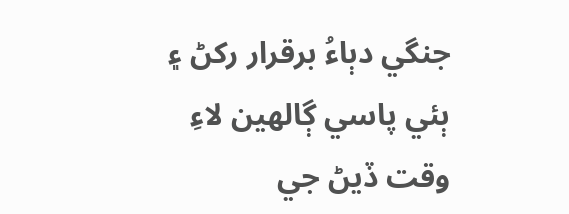جنگي دٻاءُ برقرار رکڻ ۽ ٻئي پاسي ڳالهين لاءِ وقت ڏيڻ جي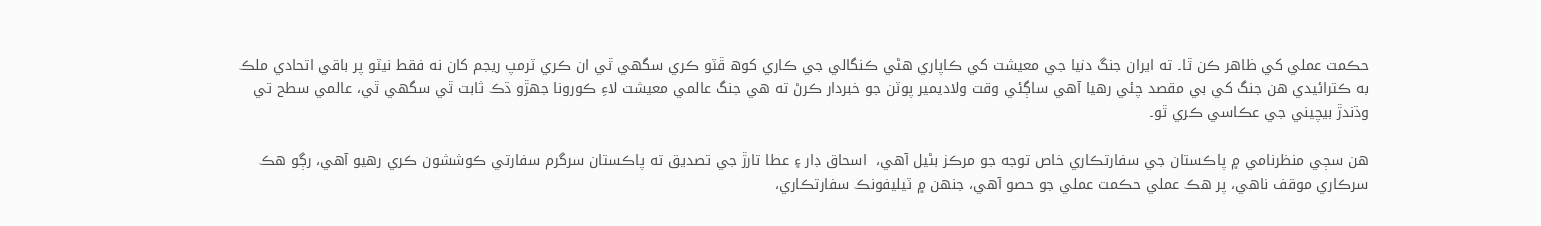حڪمت عملي کي ظاهر ڪن ٿا۔ ته ايران جنگ دنيا جي معيشت کي ڪاپاري ھڻي ڪنگالي جي ڪاري کوھ ڦٽو ڪري سگھي ٿي ان ڪري ٽرمپ ريجم کان نه فقط نيٽو پر باقي اتحادي ملڪ به ڪترائيدي ھن جنگ کي بي مقصد چئي رھيا آھي ساڳئي وقت ولاديمير پوٽن جو خبردار ڪرڻ ته هي جنگ عالمي معيشت لاءِ ڪورونا جهڙو ڌڪ ثابت ٿي سگهي ٿي، عالمي سطح تي وڌندڙ بيچيني جي عڪاسي ڪري ٿو۔

هن سڄي منظرنامي ۾ پاڪستان جي سفارتڪاري خاص توجه جو مرڪز بڻيل آهي،  اسحاق ڊار ۽ عطا تارڙ جي تصديق ته پاڪستان سرگرم سفارتي ڪوششون ڪري رهيو آهي، رڳو هڪ سرڪاري موقف ناهي، پر هڪ عملي حڪمت عملي جو حصو آهي، جنهن ۾ ٽيليفونڪ سفارتڪاري،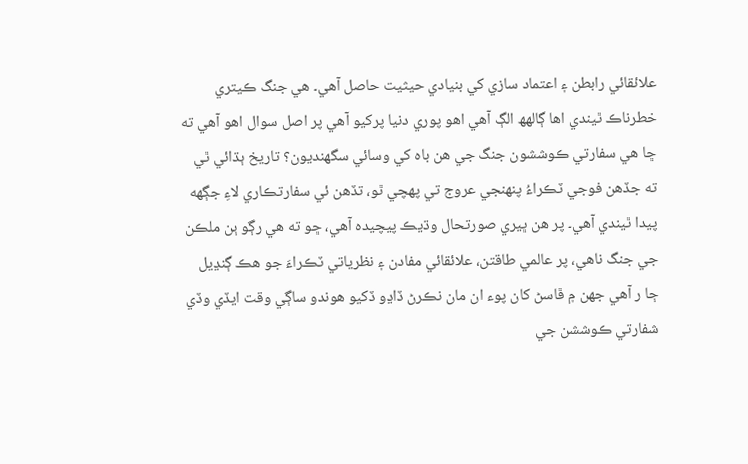علائقائي رابطن ۽ اعتماد سازي کي بنيادي حيثيت حاصل آهي۔ ھي جنگ ڪيتري خطرناڪ ٿيندي اھا ڳالهھ الڳ آھي اھو پوري دنيا پرکيو آھي پر اصل سوال اهو آهي ته ڇا هي سفارتي ڪوششون جنگ جي هن باه کي وسائي سگهنديون؟ تاريخ ٻڌائي ٿي ته جڏهن فوجي ٽڪراءُ پنهنجي عروج تي پهچي ٿو، تڏهن ئي سفارتڪاري لاءِ جڳهه پيدا ٿيندي آهي۔ پر هن ڀيري صورتحال وڌيڪ پيچيده آهي، ڇو ته هي رڳو ٻن ملڪن جي جنگ ناهي، پر عالمي طاقتن، علائقائي مفادن ۽ نظرياتي ٽڪراءَ جو هڪ ڳنڍيل ڄا ر آهي جھن ۾ ڦاسڻ کان پوء ان مان نڪرڻ ڏاڍو ڏکيو ھوندو ساڳي وقت ايڏي وڏي شفارتي ڪوششن جي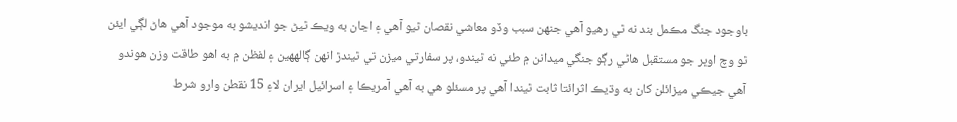باوجود جنگ مڪمل بند نه ٿي رھيو آھي جنھن سبب وڏو معاشي نقصان ٿيو آھي ۽ اڃان به ويڪ ٿيڻ جو انديشو به موجود آھي ھاڻ لڳي ايئن ٿو وچ اوڀر جو مستقبل هاڻي رڳو جنگي ميدانن ۾ طئي نه ٿيندو، پر سفارتي ميزن تي ٿيندڙ انهن ڳالههين ۽ لفظن ۾ به اھو طاقت وزن ھوندو آھي جيڪي ميزائلن کان به وڌيڪ اثرائتا ثابت ٿيندا آھي پر مسئلو ھي به آھي آمريڪا ۽ اسرائيل ايران لاءِ 15 نقطن وارو شرط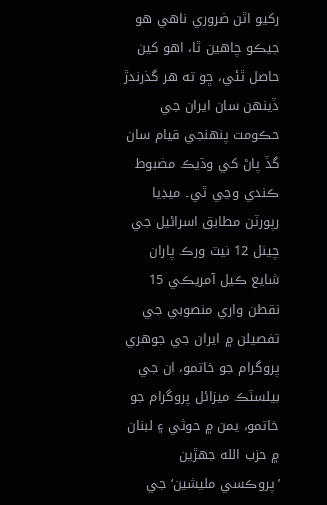رکيو اٿن ضروري ناھي ھو جيڪو چاهين ٿا، اهو کين حاصل ٿئي، ڇو ته هر گذرندڙ ڏينهن سان ايران جي حڪومت پنهنجي قيام سان گڏ پاڻ کي وڌيڪ مضبوط ڪندي وڃي ٿي۔ ميڊيا رپورٽن مطابق اسرائيل جي چينل 12 نيٽ ورڪ پاران شايع ڪيل آمريڪي 15 نقطن واري منصوبي جي تفصيلن ۾ ايران جي جوهري پروگرام جو خاتمو، ان جي بيلسٽڪ ميزائل پروگرام جو خاتمو، يمن ۾ حوثي ۽ لبنان ۾ حزب الله جهڙين ’پروڪسي مليشين‘ جي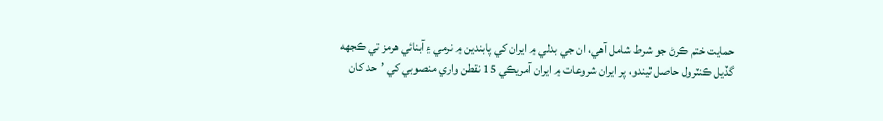حمايت ختم ڪرڻ جو شرط شامل آهي، ان جي بدلي ۾ ايران کي پابندين ۾ نرمي ۽ آبنائي هرمز تي ڪجهه گڏيل ڪنٽرول حاصل ٿيندو، پر ايران شروعات ۾ ايران آمريڪي 15 نقطن واري منصوبي کي ’حد کان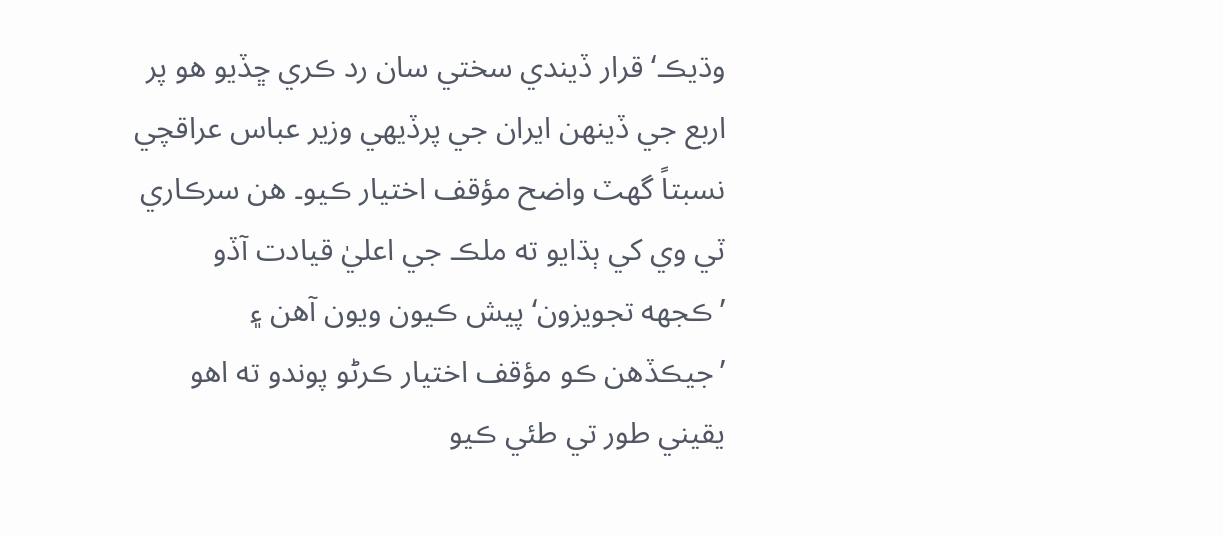وڌيڪ‘ قرار ڏيندي سختي سان رد ڪري ڇڏيو ھو پر اربع جي ڏينهن ايران جي پرڏيهي وزير عباس عراقچي نسبتاً گهٽ واضح مؤقف اختيار ڪيو۔ هن سرڪاري ٽي وي کي ٻڌايو ته ملڪ جي اعليٰ قيادت آڏو ’ڪجهه تجويزون‘ پيش ڪيون ويون آهن ۽ ’جيڪڏهن ڪو مؤقف اختيار ڪرڻو پوندو ته اهو يقيني طور تي طئي ڪيو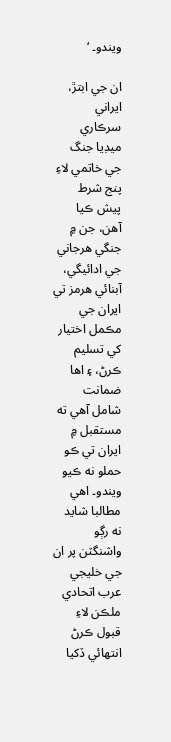ويندو۔ ‘

ان جي ابتڙ، ايراني سرڪاري ميڊيا جنگ جي خاتمي لاءِ پنج شرط پيش ڪيا آهن، جن ۾ جنگي هرجاني جي ادائيگي، آبنائي هرمز تي ايران جي مڪمل اختيار کي تسليم ڪرڻ، ۽ اها ضمانت شامل آهي ته مستقبل ۾ ايران تي ڪو حملو نه ڪيو ويندو۔ اهي مطالبا شايد نه رڳو واشنگٽن پر ان جي خليجي عرب اتحادي ملڪن لاءِ قبول ڪرڻ انتهائي ڏکيا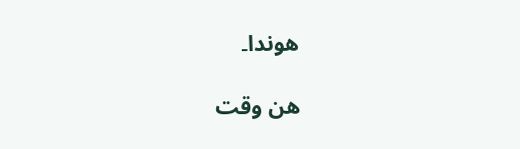هوندا۔

هن وقت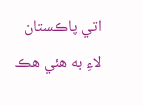اتي پاڪستان لاءِ به هئي هڪ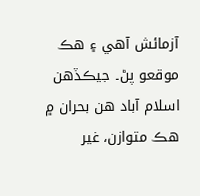آزمائش آهي ۽ هڪ موقعو پڻ۔ جيڪڏهن اسلام آباد هن بحران ۾ هڪ متوازن، غير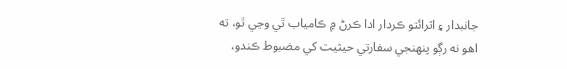جانبدار ۽ اثرائتو ڪردار ادا ڪرڻ ۾ ڪامياب ٿي وڃي ٿو، ته اهو نه رڳو پنهنجي سفارتي حيثيت کي مضبوط ڪندو،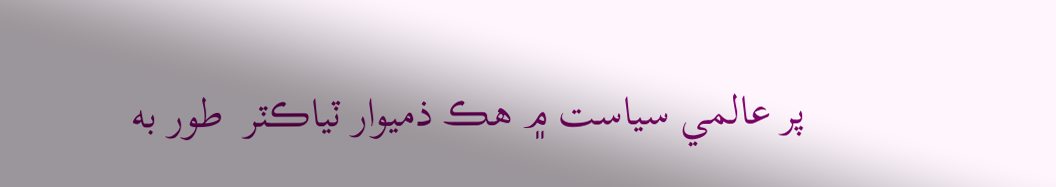پر عالمي سياست ۾ هڪ ذميوار ٽياڪٽر  طور به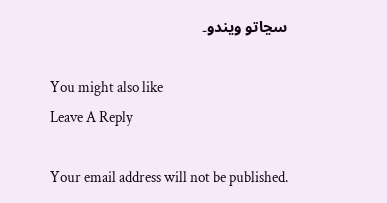سڃاتو ويندو۔

You might also like
Leave A Reply

Your email address will not be published.